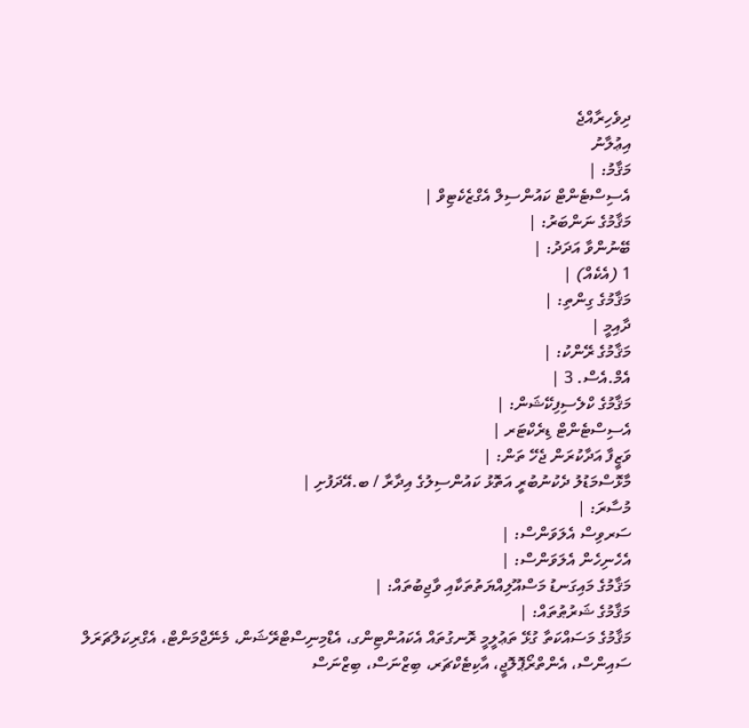ދިވެހިރާއްޖެ
އިޢުލާނު
މަޤާމު: |
އެސިސްޓެންޓް ކައުންސިލް އެގްޒެކެޓިވް |
މަޤާމުގެ ނަންބަރު: |
ބޭނުންވާ އަދަދު: |
1 (އެކެއް) |
މަޤާމުގެ ގިންތި: |
ދާއިމީ |
މަޤާމުގެ ރޭންކު: |
އެމް.އެސް. 3 |
މަޤާމުގެ ކްލެސިފިކޭޝަން: |
އެސިސްޓެންޓް ޑިރެކްޓަރ |
ވަޒީފާ އަދާކުރަން ޖެހޭ ތަން: |
މާޅޮސްމަޑުލު ދެކުނުބުރީ އަތޮޅު ކައުންސިލުގެ އިދާރާ / ބ.އޭދަފުށި |
މުސާރަ: |
ސަރވިސް އެލަވަންސް: |
އެހެނިހެން އެލަވަންސް: |
މަޤާމުގެ މައިގަނޑު މަސްއޫލިއްޔަތުތަކާއި ވާޖިބުތައް: |
މަޤާމުގެ ޝަރުޠުތައް: |
މަޤާމުގެ މަސައްކަތާ ގުޅޭ ތަޢުލީމީ ރޮނގުތައް އެކައުންޓިންގ، އެޑްމިނިސްޓްރޭޝަން، މެނޭޖްމަންޓް، އެގްރިކަލްޗަރަލް ސައިންސް، އެންތްރޯޕޮލޮޖީ، އާކިޓެކްޗަރ، ބިޒްނަސް، ބިޒްނަސް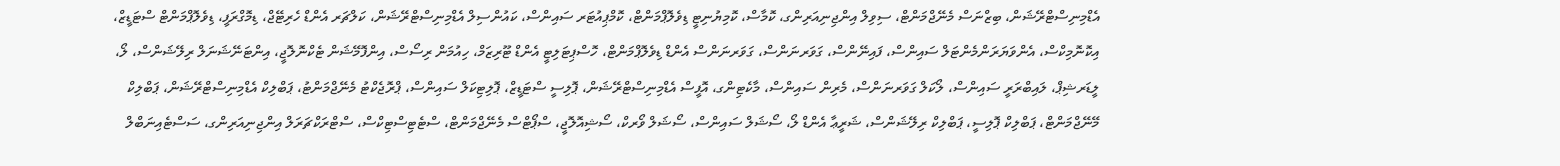އެޑްމިނިސްޓްރޭޝަން، ބިޒްނަސް މެނޭޖްމަންޓް، ސިވިލް އިންޖިނިއަރިންގ، ކޮމާސް، ކޮމިޔުނިޓީ ޑިވެލޮޕްމަންޓް، ކޮމްޕިއުޓަރ ސައިންސް، ކައުންސިލް އެޑްމިނިސްޓްރޭޝަން، ކަލްޗަރ އެންޑް ހެރިޓޭޖް، ޑިމޮގްރަފީ، ޑިވެލޮޕްމަންޓް ސްޓަޑީޒް، އިކޮނޮމިކްސް، އެންވަޔަރަންމެންޓަލް ސައިންސް، ފައިނޭންސް، ގަވަރނަންސް، ގަވަރނަންސް އެންޑް ޑިވެލޮޕްމަންޓް، ހޮސްޕިޓަލިޓީ އެންޑް ޓޫރިޒަމް، ހިއުމަން ރިސޯސް، އިންފޮމޭޝަން ޓެކްނޮލޮޖީ، އިންޓަނޭޝަނަލް ރިލޭޝަންސް، ލޯ، ލީޑަރޝިޕް، ލައިބްރަރީ ސައިންސް، ލޯކަލް ގަވަރނަންސް، މެރިން ސައިންސް، މާކެޓިންގ، އޮފީސް އެޑްމިނިސްޓްރޭޝަން، ޕޮލިސީ ސްޓަޑީޒް، ޕޮލިޓިކަލް ސައިންސް، ޕްރޮޖެކްޓު މެނޭޖްމަންޓު، ޕަބްލިކް އެޑްމިނިސްޓްރޭޝަން، ޕަބްލިކް މޭނޭޖްމަންޓް، ޕަބްލިކް ޕޮލިސީ، ޕަބްލިކް ރިލޭޝަންސް، ޝަރީޢާ އެންޑް ލޯ، ސޯޝަލް ސައިންސް، ސޯޝަލް ވޯރކް، ސޯޝިއޮލޮޖީ، ސްޕޯޓްސް މެނޭޖްމަންޓް، ސްޓެޓިސްޓިކްސް، ސްޓްރަކްޗަރަލް އިންޖިނިއަރިންގ، ސަސްޓެއިނަބްލް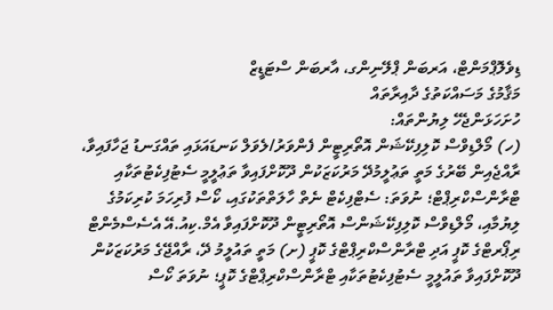ޑިވެލޮޕްމަންޓް، އަރބަން ޕްލޭނިންގ، އާރބަން ސްޓަޑީޒް
މަޤާމުގެ މަސައްކަތުގެ ދާއިރާތައް
ހުށަހަޅަންޖެހޭ ލިޔުންތައް:
(ހ) މޯލްޑިވްސް ކޮލިފިކޭޝަން އޮތޯރިޓީން ފެންވަރު/ލެވަލް ކަނޑައަޅައި ތައްގަނޑު ޖަހާފައިވާ، ރާއްޖެއިން ބޭރުގެ މަތީ ތަޢުލީމުދޭ މަރުކަޒަކުން ދޫކޮށްފައިވާ ތަޢުލީމީ ސެޓުފިކެޓުތަކާއި ޓްރާންސްކްރިޕްޓް؛ ނުވަތަ: ސެޓްފިކެޓް ނެތް ހާލަތްތަކުގައި، ކޯސް ފުރިހަމަ ކުރިކަމުގެ ލިޔުމާއި، މޯލްޑިވްސް ކޮލިފިކޭޝަންސް އޮތޯރިޓީން ދޫކޮށްފައިވާ އެމް.ކިއު.އޭ އެސެސްމެންޓް ރިޕޯރޓްގެ ކޮޕީ އަދި ޓްރާންސްކްރިޕްޓްގެ ކޮޕީ (ށ) މަތީ ތައުލީމު ދޭ، ރާއްޖޭގެ މަރުކަޒަކުން ދޫކޮށްފައިވާ ތައުލީމީ ސެޓުފިކެޓުތަކާއި ޓްރާންސްކްރިޕްޓްގެ ކޮޕީ؛ ނުވަތަ ކޯސް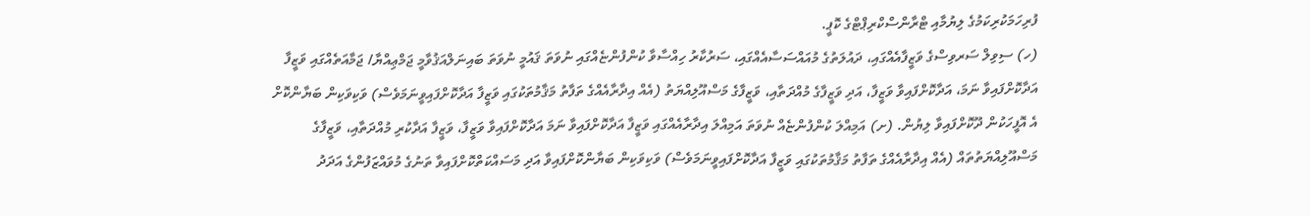ފުރިހަމަކުރިކަމުގެ ލިޔުމާއި ޓްރާންސްކްރިޕްޓްގެ ކޮޕީ.
(ހ) ސިވިލް ސަރވިސްގެ ވަޒީފާއެއްގައި، ދައުލަތުގެ މުއައްސަސާއެއްގައި، ސަރުކާރު ހިއްސާވާ ކުންފުންޏެއްގައި ނުވަތަ ޤައުމީ ނުވަތަ ބައިނަލްއަޤުވާމީ ޖަމްޢިއްޔާ/ ޖަމާއަތެއްގައި ވަޒީފާ އަދާކޮށްފައިވާ ނަމަ، އަދާކޮށްފައިވާ ވަޒީފާ، އަދި ވަޒީފާގެ މުއްދަތާއި، ވަޒީފާގެ މަސްއޫލިއްޔަތު (އެއް އިދާރާއެއްގެ ތަފާތު މަޤާމުތަކުގައި ވަޒީފާ އަދާކޮށްފައިވީނަމަވެސް) ވަކިވަކިން ބަޔާންކޮށް އެ އޮފީހަކުން ދޫކޮށްފައިވާ ލިޔުން. (ށ) އަމިއްލަ ކުންފުންޏެއް ނުވަތަ އަމިއްލަ އިދާރާއެއްގައި ވަޒީފާ އަދާކޮށްފައިވާ ނަމަ އަދާކޮށްފައިވާ ވަޒީފާ، ވަޒީފާ އަދާކުރި މުއްދަތާއި، ވަޒީފާގެ މަސްއޫލިއްޔަތުތައް (އެއް އިދާރާއެއްގެ ތަފާތު މަޤާމުތަކުގައި ވަޒީފާ އަދާކޮށްފައިވީނަމަވެސް) ވަކިވަކިން ބަޔާންކޮށްފައިވާ އަދި މަސައްކަތްކޮށްފައިވާ ތަނުގެ މުވައްޒަފުންގެ އަދަދު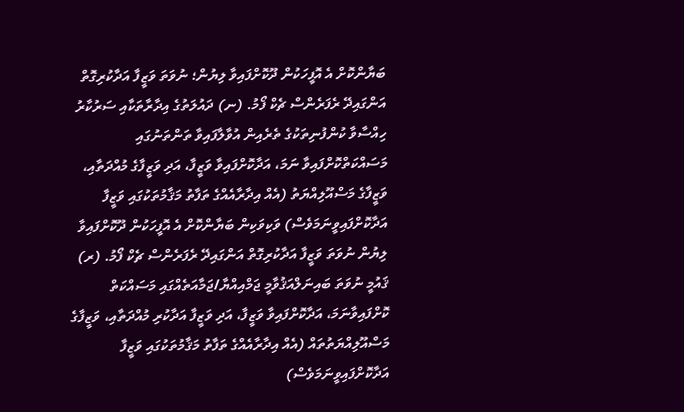ބަޔާންކޮށް އެ އޮފީހަކުން ދޫކޮށްފައިވާ ލިޔުން؛ ނުވަތަ ވަޒީފާ އަދާކުރިގޮތް އަންގައިދޭ ރެފަރެންސް ޗެކް ފޯމު. (ނ) ދައުލަތުގެ އިދާރާތަކާއި ސަރުކާރު ހިއްސާވާ ކުންފުނިތަކުގެ ތެރެއިން އުވާލާފައިވާ ތަންތަނުގައި މަސައްކަތްކޮށްފައިވާ ނަމަ، އަދާކޮށްފައިވާ ވަޒީފާ، އަދި ވަޒީފާގެ މުއްދަތާއި، ވަޒީފާގެ މަސްއޫލިއްޔަތު (އެއް އިދާރާއެއްގެ ތަފާތު މަޤާމުތަކުގައި ވަޒީފާ އަދާކޮށްފައިވީނަމަވެސް) ވަކިވަކިން ބަޔާންކޮށް އެ އޮފީހަކުން ދޫކޮށްފައިވާ ލިޔުން ނުވަތަ ވަޒީފާ އަދާކުރިގޮތް އަންގައިދޭ ރެފަރެންސް ޗެކް ފޯމު. (ރ) ޤައުމީ ނުވަތަ ބައިނަލްއަޤުވާމީ ޖަމްއިއްޔާ/ޖަމާއަތެއްގައި މަސައްކަތް ކޮށްފައިވާނަމަ، އަދާކޮށްފައިވާ ވަޒީފާ، އަދި ވަޒީފާ އަދާކުރި މުއްދަތާއި، ވަޒީފާގެ މަސްއޫލިއްޔަތުތައް (އެއް އިދާރާއެއްގެ ތަފާތު މަޤާމުތަކުގައި ވަޒީފާ އަދާކޮށްފައިވީނަމަވެސް)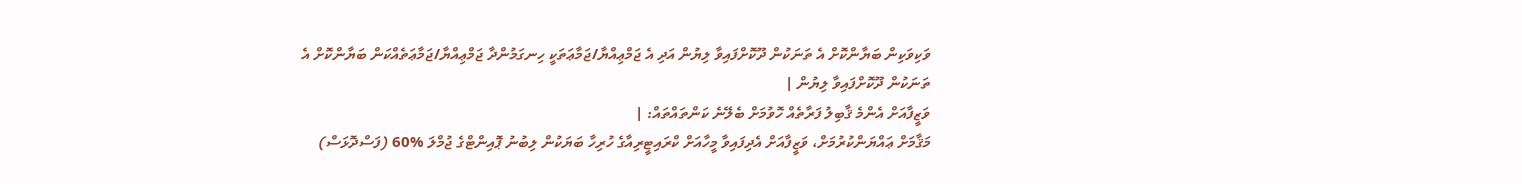ވަކިވަކިން ބަޔާންކޮށް އެ ތަނަކުން ދޫކޮށްފައިވާ ލިޔުން އަދި އެ ޖަމްޢިއްޔާ/ޖަމާޢަތަކީ ހިނގަމުންދާ ޖަމްޢިއްޔާ/ޖަމާޢަތެއްކަން ބަޔާންކޮށް އެ ތަނަކުން ދޫކޮށްފައިވާ ލިޔުން |
ވަޒީފާއަށް އެންމެ ޤާބިލު ފަރާތެއް ހޮވުމަށް ބެލޭނެ ކަންތައްތައް: |
މަޤާމަށް ޢައްޔަންކުރުމަށް، ވަޒީފާއަށް އެދިފައިވާ މީހާއަށް ކްރައިޓީރިއާގެ ހުރިހާ ބަޔަކުން ލިބުނު ޕޮއިންޓްގެ ޖުމްލަ %60 (ފަސްދޮޅަސް)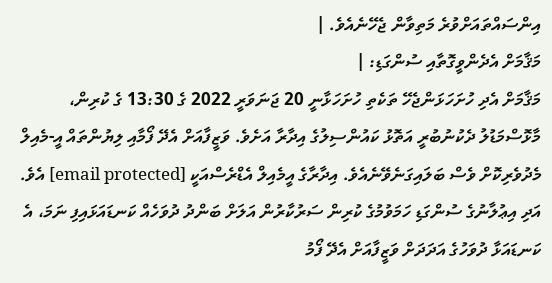އިންސައްތައަށްވުރެ މަތިވާން ޖެހޭނެއެވެ. |
މަޤާމަށް އެދެންވީގޮތާއި ސުންގަޑި: |
މަޤާމަށް އެދި ހުށަހަޅަންޖެހޭ ތަކެތި ހުށަހަޅާނީ 20 ޖަނަވަރީ 2022 ގެ 13:30 ގެ ކުރިން، މާޅޮސްމަޑުލު ދެކުނުބުރީ އަތޮޅު ކައުންސިލުގެ އިދާރާ އަށެވެ. ވަޒީފާއަށް އެދޭ ފޯމާއި ލިޔުންތައް އީ-މެއިލް މެދުވެރިކޮށް ވެސް ބަލައިގަނެވޭނެއެވެ. އިދާރާގެ އީމެއިލް އެޑްރެސްއަކީ [email protected] އެވެ. އަދި އިޢުލާނުގެ ސުންގަޑި ހަމަވުމުގެ ކުރިން ސަރުކާރުން އަލަށް ބަންދު ދުވަހެއް ކަނޑައަޅައިފި ނަމަ، އެ ކަނޑައަޅާ ދުވަހުގެ އަދަދަށް ވަޒީފާއަށް އެދޭ ފޯމު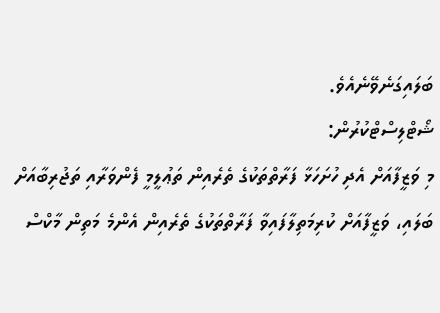ބަލައިގަނެވޭނެއެވެ.
ޝޯޓްލިސްޓްކުރުން:
މި ވަޒީފާއަށް އެދި ހުށަހަޅާ ފަރާތްތަކުގެ ތެރެއިން ތަޢުލީމީ ފެންވަރާއި ތަޖުރިބާއަށް ބަލައި، ވަޒީފާއަށް ކުރިމަތިލާފައިވާ ފަރާތްތަކުގެ ތެރެއިން އެންމެ މަތިން މާކްސް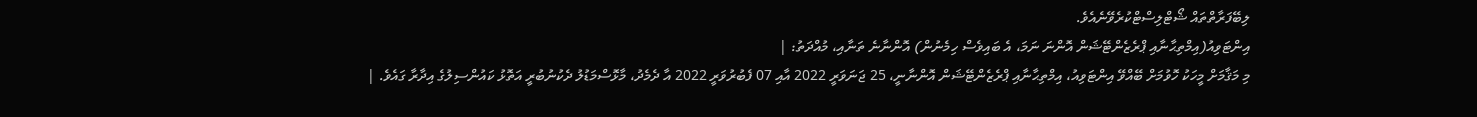ލިބޭފަރާތްތައް ޝޯޓްލިސްޓްކުރެވޭނެއެވެ.
އިންޓަވިއު(އިމްތިޙާނާއި ޕްރެޒެންޓޭޝަން އޮންނަ ނަމަ، އެ ބައިވެސް ހިމެނުން) އޮންނާނެ ތަނާއި، މުއްދަތު: |
މި މަޤާމަށް މީހަކު ހޮވުމަށް ބޭއްވޭ އިންޓަވިއު، އިމްތިޙާނާއި ޕްރެޒެންޓޭޝަން އޮންނާނީ، 25 ޖަނަވަރީ 2022 އާއި 07 ފެބުރުވަރީ 2022 އާ ދެމެދު، މާޅޮސްމަޑުލު ދެކުނުބުރީ އަތޮޅު ކައުންސިލުގެ އިދާރާ ގައެވެ. |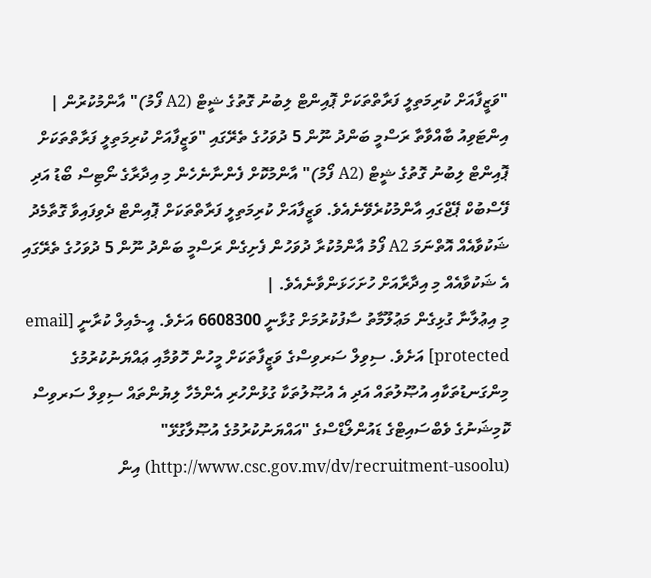"ވަޒީފާއަށް ކުރިމަތިލީ ފަރާތްތަކަށް ޕޮއިންޓް ލިބުނު ގޮތުގެ ޝީޓް (A2 ފޯމު)" އާންމުކުރުން |
އިންޓަވިއު ބާއްވާތާ ރަސްމީ ބަންދު ނޫން 5 ދުވަހުގެ ތެރޭގައި "ވަޒީފާއަށް ކުރިމަތިލީ ފަރާތްތަކަށް ޕޮއިންޓް ލިބުނު ގޮތުގެ ޝީޓް (A2 ފޯމު)" އާންމުކޮށް ފެންނާނެހެން މި އިދާރާގެ ނޯޓިސް ބޯޑު އަދި ފޭސްބުކް ޕޭޖްގައި އާންމުކުރެވޭނެއެވެ. ވަޒީފާއަށް ކުރިމަތިލީ ފަރާތްތަކަށް ޕޮއިންޓް ދެވިފައިވާ ގޮތާމެދު ޝަކުވާއެއް އޮތްނަމަ A2 ފޯމު އާންމުކުރާ ދުވަހުން ފެށިގެން ރަސްމީ ބަންދު ނޫން 5 ދުވަހުގެ ތެރޭގައި އެ ޝަކުވާއެއް މި އިދާރާއަށް ހުށަހަޅަންވާނެއެވެ. |
މި އިޢުލާނާ ގުޅިގެން މަޢުލޫމާތު ސާފުކުރުމަށް ގުޅާނީ 6608300 އަށެވެ. އީ-މެއިލް ކުރާނީ [email protected] އަށެވެ. ސިވިލް ސަރވިސްގެ ވަޒީފާތަކަށް މީހުން ހޮވުމާއި ޢައްޔަނުކުރުމުގެ މިންގަނޑުތަކާއި އުޞޫލުތައް އަދި އެ އުޞޫލުތަކާ ގުޅުންހުރި އެންމެހާ ލިޔުންތައް ސިވިލް ސަރވިސް ކޮމިޝަނުގެ ވެބްސައިޓްގެ ޑައުންލޯޑްސްގެ "އައްޔަނުކުރުމުގެ އުޞޫލާގުޅޭ" (http://www.csc.gov.mv/dv/recruitment-usoolu) އިން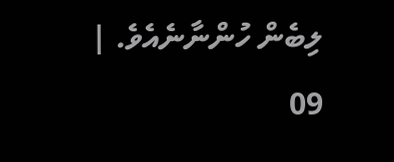ލިބެން ހުންނާނެއެވެ. |
09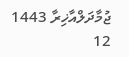ޖުމާދަލްއާޚިރާ 1443
12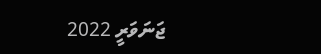ޖަނަވަރީ 2022